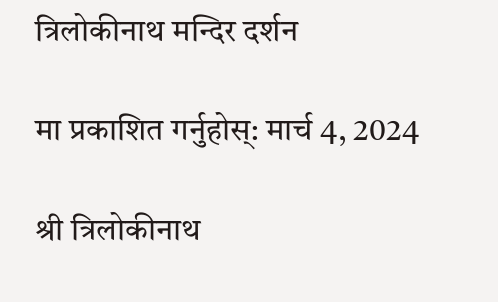त्रिलोकीनाथ मन्दिर दर्शन

मा प्रकाशित गर्नुहोस्: मार्च 4, 2024

श्री त्रिलोकीनाथ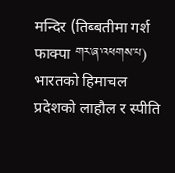मन्दिर (तिब्बतीमा गर्श फाक्पा གར་ཞ་འཕགས་པ) भारतको हिमाचल प्रदेशको लाहौल र स्पीति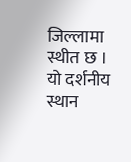जिल्लामा स्थीत छ । यो दर्शनीय स्थान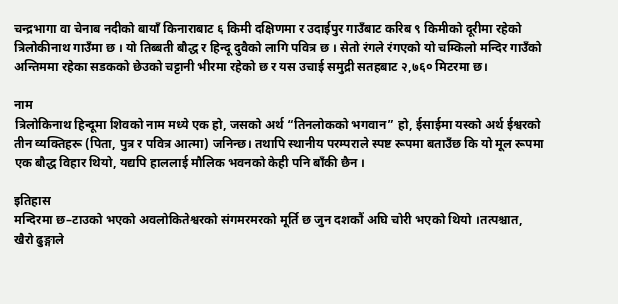चन्द्रभागा वा चेनाब नदीको बायाँ किनाराबाट ६ किमी दक्षिणमा र उदाईपुर गाउँबाट करिब ९ किमीको दूरीमा रहेको त्रिलोकीनाथ गाउँमा छ । यो तिब्बती बौद्ध र हिन्दू दुवैको लागि पवित्र छ । सेतो रंगले रंगएको यो चम्किलो मन्दिर गाउँको अन्तिममा रहेका सडकको छेउको चट्टानी भीरमा रहेको छ र यस उचाई समुद्री सतहबाट २,७६० मिटरमा छ।

नाम
त्रिलोकिनाथ हिन्दूमा शिवको नाम मध्ये एक हो, जसको अर्थ “तिनलोकको भगवान” हो, ईसाईमा यस्को अर्थ ईश्वरको तीन व्यक्तिहरू (पिता, पुत्र र पवित्र आत्मा) जनिन्छ। तथापि स्थानीय परम्पराले स्पष्ट रूपमा बताउँछ कि यो मूल रूपमा एक बौद्ध विहार थियो, यद्यपि हाललाई मौलिक भवनको केही पनि बाँकी छैन ।

इतिहास
मन्दिरमा छ–टाउको भएको अवलोकितेश्वरको संगमरमरको मूर्ति छ जुन दशकौं अघि चोरी भएको थियो ।तत्पश्चात, खैरो ढुङ्गाले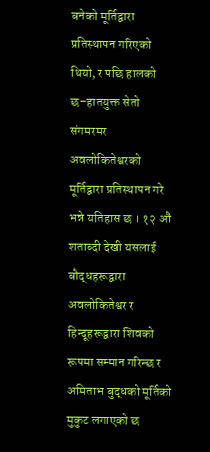बनेको मूर्तिद्वारा प्रतिस्थापन गरिएको थियो, र पछि हालको छ–हातयुक्त सेतो संगमरमर अवलोकितेश्वरको मूर्तिद्वारा प्रतिस्थापन गरे भन्ने यतिहास छ । १२ औं शताब्दी देखी यसलाई बौद्धहरूद्वारा अवलोकितेश्वर र हिन्दूहरूद्वारा शिवको रूपमा सम्मान गरिन्छ र अमिताभ बुद्धको मूर्तिको मुकुट लगाएको छ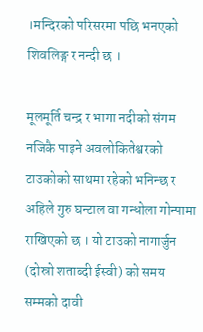।मन्दिरको परिसरमा पछि भनएको शिवलिङ्ग र नन्दी छ ।

मूलमूर्ति चन्द्र र भागा नदीको संगम नजिकै पाइने अवलोकितेश्वरको टाउकोको साथमा रहेको भनिन्छ र अहिले गुरु घन्टाल वा गन्धोला गोन्पामा राखिएको छ । यो टाउको नागार्जुन (दोस्रो शताब्दी ईस्वी) को समय सम्मको दावी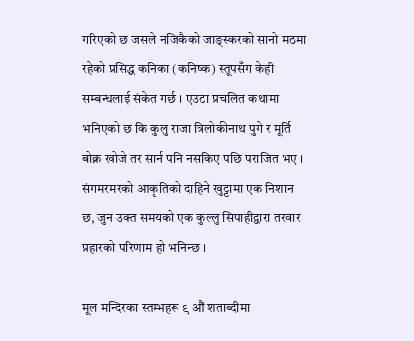गरिएको छ जसले नजिकैको जाङ्स्करको सानो मठमा रहेको प्रसिद्ध कनिका (कनिष्क) स्तूपसँग केही सम्बन्धलाई संकेत गर्छ । एउटा प्रचलित कथामा भनिएको छ कि कुलु राजा त्रिलोकीनाथ पुगे र मूर्ति बोक्न खोजे तर सार्न पनि नसकिए पछि पराजित भए । संगमरमरको आकृतिको दाहिने खुट्टामा एक निशान छ, जुन उक्त समयको एक कुल्लु सिपाहीद्वारा तरवार प्रहारको परिणाम हो भनिन्छ ।

मूल मन्दिरका स्तम्भहरू ९ औं शताब्दीमा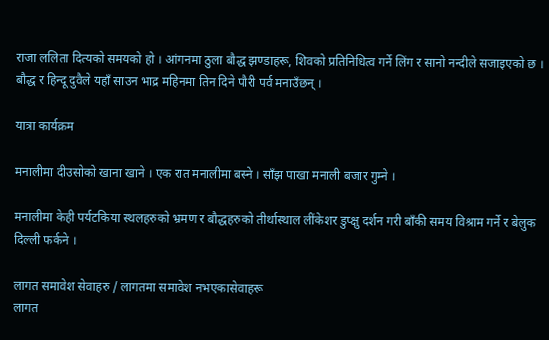राजा ललिता दित्यको समयको हो । आंगनमा ठुला बौद्ध झण्डाहरू, शिवको प्रतिनिधित्व गर्ने लिंग र सानो नन्दीले सजाइएको छ । बौद्ध र हिन्दू दुवैले यहाँ साउन भाद्र महिनमा तिन दिने पौरी पर्व मनाउँछन् ।

यात्रा कार्यक्रम

मनालीमा दीउसोको खाना खाने । एक रात मनालीमा बस्ने । साँझ पाखा मनाली बजार गुम्ने ।

मनालीमा केही पर्यटकिया स्थलहरुको भ्रमण र बौद्धहरुको तीर्थास्थाल लींकेशर डुप्क्षु दर्शन गरी बाँकी समय विश्राम गर्ने र बेलुक दिल्ली फर्कने ।

लागत समावेश सेवाहरु / लागतमा समावेश नभएकासेवाहरू
लागत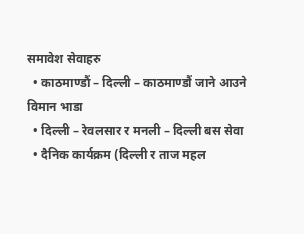समावेश सेवाहरु
  • काठमाण्डौं – दिल्ली – काठमाण्डौं जाने आउने विमान भाडा
  • दिल्ली – रेवलसार र मनली – दिल्ली बस सेवा
  • दैनिक कार्यक्रम (दिल्ली र ताज महल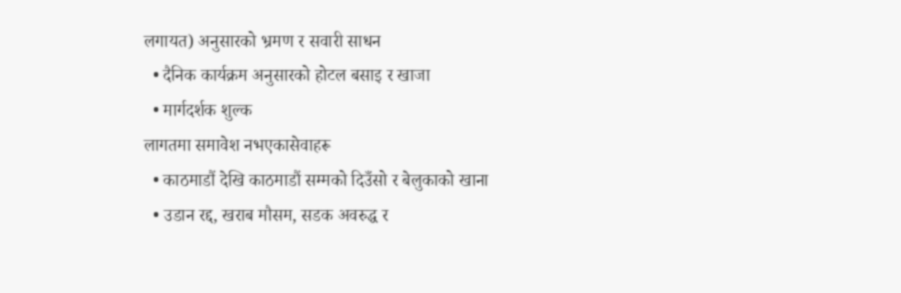लगायत) अनुसारको भ्रमण र सवारी साधन
  • दैनिक कार्यक्रम अनुसारको होटल बसाइ र खाजा
  • मार्गदर्शक शुल्क
लागतमा समावेश नभएकासेवाहरू
  • काठमाडौं देखि काठमाडौं सम्मको दिउँसो र बेलुकाको खाना
  • उडान रद्द, खराब मौसम, सडक अवरुद्ध र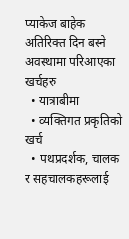प्याकेज बाहेक अतिरिक्त दिन बस्ने अवस्थामा परिआएका खर्चहरु
  • यात्राबीमा
  • व्यक्तिगत प्रकृतिको खर्च
  • पथप्रदर्शक, चालक र सहचालकहरूलाई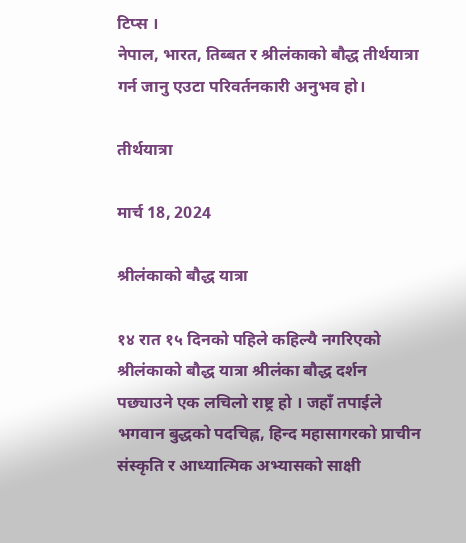टिप्स ।
नेपाल, भारत, तिब्बत र श्रीलंकाको बौद्ध तीर्थयात्रा गर्न जानु एउटा परिवर्तनकारी अनुभव हो।

तीर्थयात्रा

मार्च 18, 2024

श्रीलंकाको बौद्ध यात्रा

१४ रात १५ दिनको पहिले कहिल्यै नगरिएको श्रीलंकाको बौद्ध यात्रा श्रीलंका बौद्ध दर्शन पछ्याउने एक लचिलो राष्ट्र हो । जहाँ तपाईले भगवान बुद्धको पदचिह्न, हिन्द महासागरको प्राचीन संस्कृति र आध्यात्मिक अभ्यासको साक्षी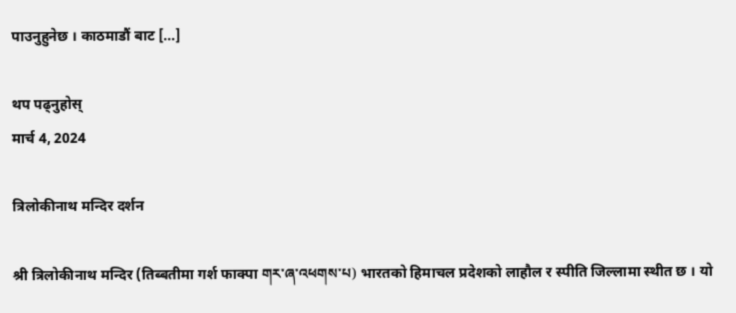पाउनुहुनेछ । काठमाडौं बाट […]

थप पढ्नुहोस्
मार्च 4, 2024

त्रिलोकीनाथ मन्दिर दर्शन

श्री त्रिलोकीनाथ मन्दिर (तिब्बतीमा गर्श फाक्पा གར་ཞ་འཕགས་པ) भारतको हिमाचल प्रदेशको लाहौल र स्पीति जिल्लामा स्थीत छ । यो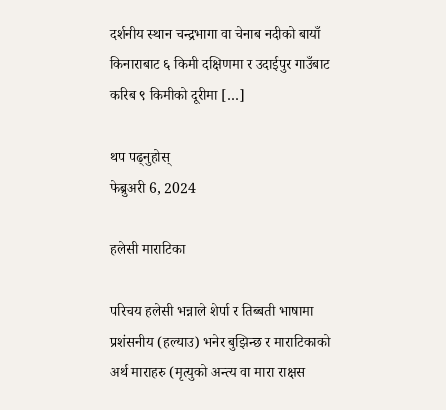दर्शनीय स्थान चन्द्रभागा वा चेनाब नदीको बायाँ किनाराबाट ६ किमी दक्षिणमा र उदाईपुर गाउँबाट करिब ९ किमीको दूरीमा […]

थप पढ्नुहोस्
फेब्रुअरी 6, 2024

हलेसी माराटिका

परिचय हलेसी भन्नाले शेर्पा र तिब्बती भाषामा प्रशंसनीय (हल्याउ) भनेर बुझिन्छ र माराटिकाको अर्थ माराहरु (मृत्युको अन्त्य वा मारा राक्षस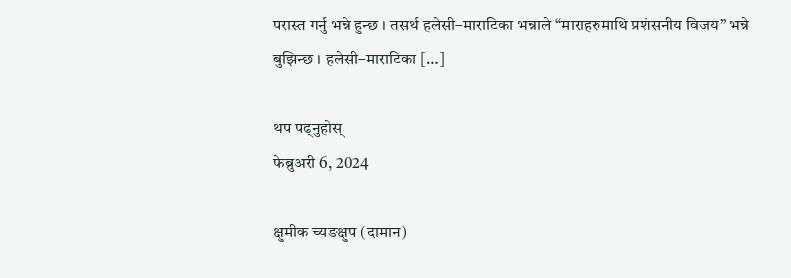परास्त गर्नु भन्ने हुन्छ । तसर्थ हलेसी–माराटिका भन्नाले “माराहरुमाथि प्रशंसनीय विजय” भन्ने बुझिन्छ । हलेसी–माराटिका […]

थप पढ्नुहोस्
फेब्रुअरी 6, 2024

क्षुमीक च्यङक्षुप (दामान)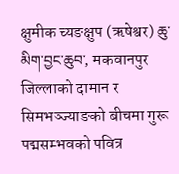क्षुमीक च्यङक्षुप (ऋषेश्वर) ཆུ་མིག་བྱང་ཆུབ་, मकवानपुर जिल्लाको दामान र सिमभञ्ज्याङको बीचमा गुरू पद्मसम्भवको पवित्र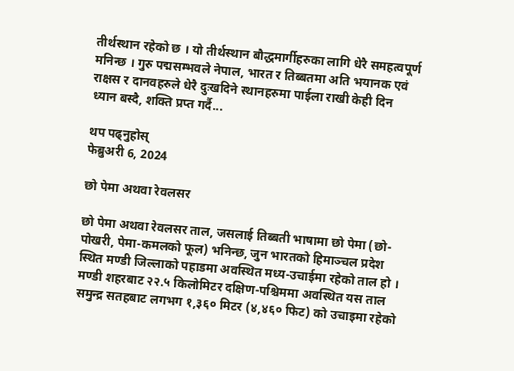तीर्थस्थान रहेको छ । यो तीर्थस्थान बौद्धमार्गीहरुका लागि धेरै समहत्वपूर्ण मनिन्छ । गुरु पद्मसम्भवले नेपाल, भारत र तिब्बतमा अति भयानक एवं राक्षस र दानवहरुले धेरै दुःखदिने स्थानहरुमा पाईला राखी केही दिन ध्यान बस्दै, शक्ति प्रप्त गर्दै...

थप पढ्नुहोस्
फेब्रुअरी 6, 2024

छो पेमा अथवा रेवलसर

छो पेमा अथवा रेवलसर ताल, जसलाई तिब्बती भाषामा छो पेमा (छो-पोखरी, पेमा-कमलको फूल) भनिन्छ, जुन भारतको हिमाञ्चल प्रदेश स्थित मण्डी जिल्लाको पहाडमा अवस्थित मध्य-उचाईमा रहेको ताल हो । मण्डी शहरबाट २२.५ किलोमिटर दक्षिण-पश्चिममा अवस्थित यस ताल समुन्द्र सतहबाट लगभग १,३६० मिटर (४,४६० फिट) को उचाइमा रहेको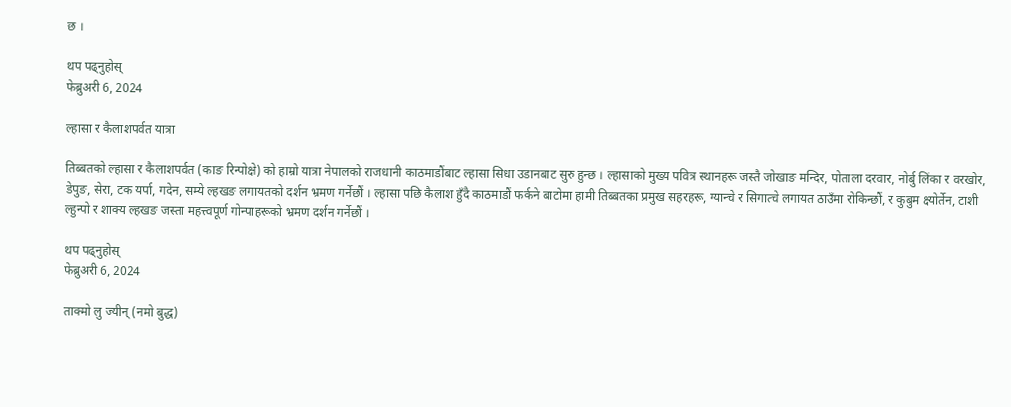छ ।

थप पढ्नुहोस्
फेब्रुअरी 6, 2024

ल्हासा र कैलाशपर्वत यात्रा

तिब्बतको ल्हासा र कैलाशपर्वत (काङ रिन्पोक्षे) को हाम्रो यात्रा नेपालको राजधानी काठमाडौंबाट ल्हासा सिधा उडानबाट सुरु हुन्छ । ल्हासाको मुख्य पवित्र स्थानहरू जस्तै जोखाङ मन्दिर, पोताला दरवार, नोर्बु लिंका र वरखोर, डेपुङ, सेरा, टक यर्पा, गदेन, सम्ये ल्हखङ लगायतको दर्शन भ्रमण गर्नेछौं । ल्हासा पछि कैलाश हुँदै काठमाडौं फर्कने बाटोमा हामी तिब्बतका प्रमुख सहरहरू, ग्यान्चे र सिगात्चे लगायत ठाउँमा रोकिन्छौं, र कुबुम क्ष्योर्तेन, टाशी ल्हुन्पो र शाक्य ल्हखङ जस्ता महत्त्वपूर्ण गोन्पाहरूको भ्रमण दर्शन गर्नेछौं ।

थप पढ्नुहोस्
फेब्रुअरी 6, 2024

ताक्मो लु ज्यीन् (नमो बुद्ध)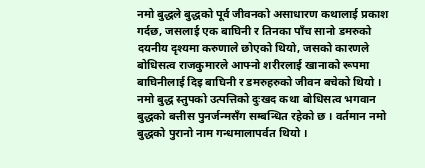नमो बुद्धले बुद्धको पूर्व जीवनको असाधारण कथालाई प्रकाश गर्दछ, जसलाई एक बाघिनी र तिनका पाँच सानो डमरुको दयनीय दृश्यमा करुणाले छोएको थियो, जसको कारणले बोधिसत्व राजकुमारले आफ्नो शरीरलाई खानाको रूपमा बाघिनीलाई दिइ बाघिनी र डमरुहरुको जीवन बचेको थियो । नमो बुद्ध स्तुपको उत्पत्तिको दुःखद कथा बोधिसत्व भगवान बुद्धको बत्तीस पुनर्जन्मसँग सम्बन्धित रहेको छ । वर्तमान नमो बुद्धको पुरानो नाम गन्धमालापर्वत थियो ।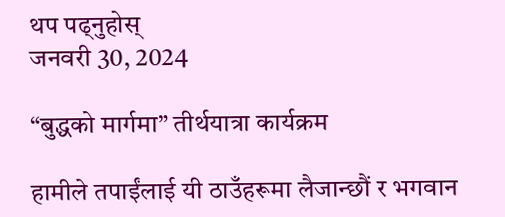थप पढ्नुहोस्
जनवरी 30, 2024

“बुद्धको मार्गमा” तीर्थयात्रा कार्यक्रम

हामीले तपाईंलाई यी ठाउँहरूमा लैजान्छौं र भगवान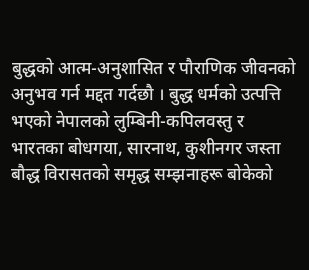बुद्धको आत्म-अनुशासित र पौराणिक जीवनको अनुभव गर्न मद्दत गर्दछौ । बुद्ध धर्मको उत्पत्ति भएको नेपालको लुम्बिनी-कपिलवस्तु र भारतका बोधगया, सारनाथ, कुशीनगर जस्ता बौद्ध विरासतको समृद्ध सम्झनाहरू बोकेको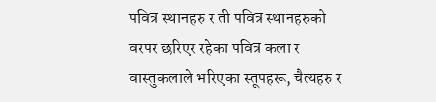पवित्र स्थानहरु र ती पवित्र स्थानहरुको वरपर छरिएर रहेका पवित्र कला र वास्तुकलाले भरिएका स्तूपहरू, चैत्यहरु र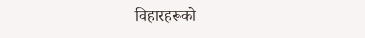विहारहरूको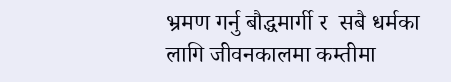भ्रमण गर्नु बौद्धमार्गी र  सबै धर्मका लागि जीवनकालमा कम्तीमा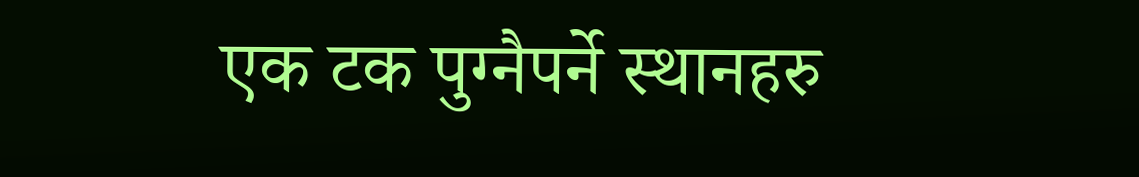एक टक पुग्नैपर्ने स्थानहरु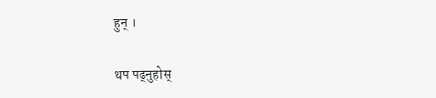हुन् ।

थप पढ्नुहोस्